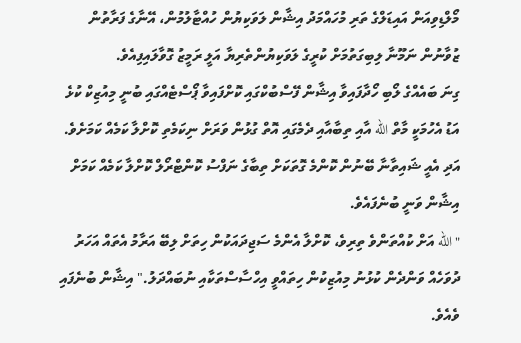މޯލްޑިވިއަން އައިޑަލްގެ ތަރި މުހައްމަދު އިޝާން ލަވަކިޔުން ހުއްޓާލުމުން، އޭނާގެ ފަރާތުން ޒުވާނުން ނަމޫނާ ލިބިގަތުމަށް ކުރީގެ ލަވަކިޔުންތެރިޔާ އަލީ ރަމީޒު ގޮވާލައިފިއެވެ.
ގިނަ ބައެއްގެ ލޯބި ހޯދާފައިވާ އިޝާން ފޭސްބުކްގައި ކޮށްފައިވާ ޕޯސްޓެއްގައި ބުނީ މިއުޒިކް ކުޅެ އަޑު އެހުމަކީ މާތް الله އާއި ތިބާއާއި ދެމެގައި އޮތް ގުޅުން ވަރަށް ނިކަމެތި ކޮށްލާ ކަމެއް ކަމަށެވެ. އަދި އެއީ ޝައިތާނާ ބޭނުން ކޮންމެ ގޮތަކަށް ތިބާގެ ނަފްސު ކޮންޓްރޯލް ކޮށްލާ ކަމެއް ކަމަށް އިޝާން ވަނީ ބުނެފައެވެ.
"الله އަށް ކުއްތަންވެ ތިރިވެ، ކޮށްލާ އެންމެ ސަޖިދައަކުން ހިތަށް ލިބޭ އަރާމު އެތައް އަހަރު ދުވަހެއް ވަންދެން ކުޅުނު މިއުޒިކުން ހިތައްވީ އިހްސާސްތަކާއި ނުބައްދަލު." އިޝާން ބުނެފައި ވެއެވެ.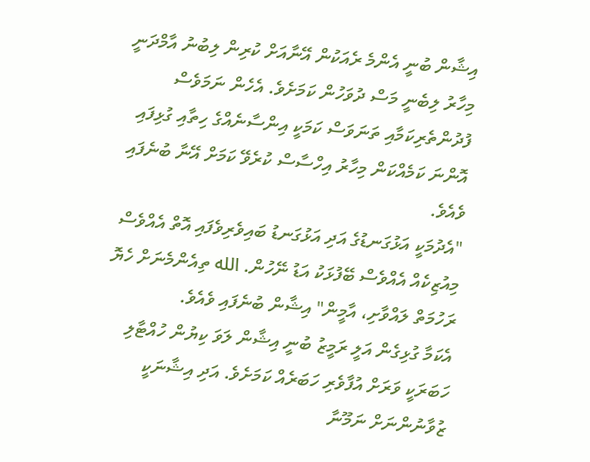އިޝާން ބުނީ އެންމެ ރެއަކުން އޭނާއަށް ކުރިން ލިބުނު އާމްދަނީ މިހާރު ލިބެނީ މަސް ދުވަހުން ކަމަށެވެ. އެހެން ނަމަވެސް ފުދުންތެރިކަމާއި ތަނަވަސް ކަމަކީ އިންސާނެއްގެ ހިތާއި ގުޅިފައި އޮންނަ ކަމެއްކަން މިހާރު އިހްސާސް ކުރެވޭ ކަމަށް އޭނާ ބުނެފައި ވެއެވެ.
"އެދުމަކީ އަޅުގަނޑުގެ އަދި އަޅުގަނޑު ބައިވެރިވެފައި އޮތް އެއްވެސް މިއުޒިކެއް އެއްވެސް ބޭފުޅަކު އަޑު ނޭހުން. الله ތިއެންމެނަށް ހެޔޮ ރަހުމަތް ލައްވާށި، އާމީން" އިޝާން ބުނެފައި ވެއެވެ.
އެކަމާ ގުޅިގެން އަލީ ރަމީޒު ބުނީ އިޝާން ލަވަ ކިޔުން ހުއްޓާލި ހަބަރަކީ ވަރަށް އުފާވެރި ހަބަރެއް ކަމަށެވެ. އަދި އިޝާނަކީ ޒުވާނުންނަށް ނަމޫނާ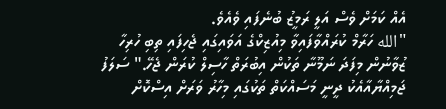އެއް ކަމަށް ވެސް އަލީ ރަމީޒު ބުނެފައި ވެއެވެ.
"الله ހަރާމް ކުރައްވާފައިވާ މިއުޒިކްގެ އަވައިގައި ޖެހިފައި ތިބި ހުރިހާ ޒުވާނުން މިފަދަ ނަމޫނާ ތަކުން އިބުރަތް ހާސިލް ކުރަން ޖެހޭ." ސަލަފު ޖަމިއްޔާއާއެކު ދީނީ މަސައްކަތް ތަކުގައި މިހާރު ވަރަށް އިސްކޮށް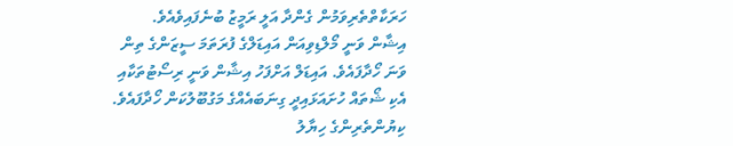ހަރަކާތްތެރިވަމުން ގެންދާ އަލީ ރަމީޒު ބުނެފައިވެއެވެ.
އިޝާން ވަނީ މޯލްޑިވިއަން އައިޑަލްގެ ފުރަތަމަ ސީޒަންގެ ތިން ވަނަ ހޯދާފައެވެ. އައިޑަލް އަށްފަހު އިޝާން ވަނީ ރިސޯޓުތަކާއި އެކި ޝޯތައް ހުށައަޅައިދީ ގިނަބައެއްގެ މަގުބޫލުކަން ހޯދާފައެވެ.
ކިޔުންތެރިންގެ ހިޔާލު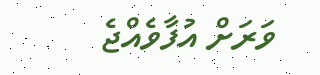ވަރަށް އުފާވެއްޖެ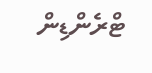ޓްރެންޑިން